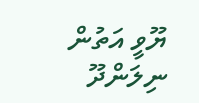ޔޫވީ އަތުން ނިލަންދޫ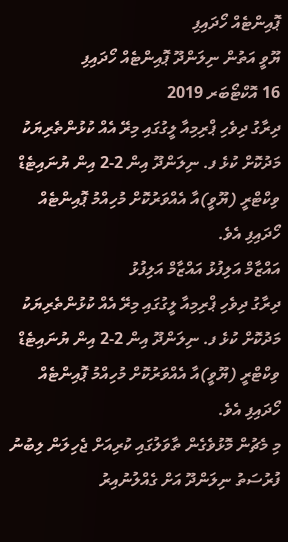ޕޮއިންޓެއް ހޯދައިފި
ޔޫވީ އަތުން ނިލަންދޫ ޕޮއިންޓެއް ހޯދައިފި
16 އޮކްޓޯބަރ 2019
ދިރާގު ދިވެހި ޕްރިމިއާ ލީގުގައި މިރޭ އެއް ކުޅުންތެރިޔަކު މަދުކޮށް ކުޅެ ފ. ނިލަންދޫ އިން 2-2 އިން ޔުނައިޓެޑް ވިކްޓްރީ (ޔޫވީ)އާ އެއްވަރުކޮށް މުހިއްމު ޕޮއިންޓެއް ހޯދައިފި އެވެ.
އައްޒާމް އަލިފުޅު އައްޒާމް އަލިފުޅު
ދިރާގު ދިވެހި ޕްރިމިއާ ލީގުގައި މިރޭ އެއް ކުޅުންތެރިޔަކު މަދުކޮށް ކުޅެ ފ. ނިލަންދޫ އިން 2-2 އިން ޔުނައިޓެޑް ވިކްޓްރީ (ޔޫވީ)އާ އެއްވަރުކޮށް މުހިއްމު ޕޮއިންޓެއް ހޯދައިފި އެވެ.
މި މެޗުން މޮޅުވެގެން ތާވަލުގައި ކުރިއަށް ޖެހިލަން ލިބުނު ފުރުސަތު ނިލަންދޫ އަށް ގެއްލުނުއިރު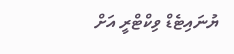ޔުނައިޓެޑް ވިކްޓްރީ އަށް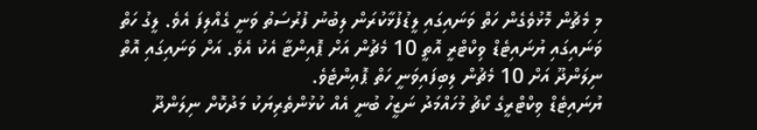މި މެޗުން މޮޅުވެގެން ހަތް ވަނައިގައި ލީޑުފުޅާކުރަން ލިބުނު ފުރުސަތު ވަނީ ގެއްލިފަ އެވެ. ލީގު ހަތް ވަނައިގައި ޔުނައިޓެޑް ވިކްޓްރީ އޮތީ 10 މެޗުން އަށް ޕޮއިންޓާ އެކު އެވެ. އަށް ވަނައިގައި އޮތް ނިލަންދޫ އަށް 10 މެޗުން ލިބިފައިވަނީ ހަތް ޕޮއިންޓެވެ.
ޔުނައިޓެޑް ވިކްޓްރީގެ ކޯޗު މުހައްމަދު ނަޒީހު ބުނީ އެއް ކުޅުންތެރިޔަކު މަދުކޮށް ނިލަންދޫ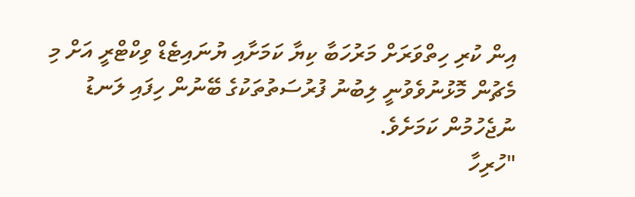އިން ކުރި ހިތްވަރަށް މަރުހަބާ ކިޔާ ކަމަށާއި ޔުނައިޓެޑް ވިކްޓްރީ އަށް މި މެޗުން މޮޅުނުވެވުނީ ލިބުނު ފުރުސަތުތަކުގެ ބޭނުން ހިފައި ލަނޑު ނުޖެހުމުން ކަމަށެވެ.
"ހުރިހާ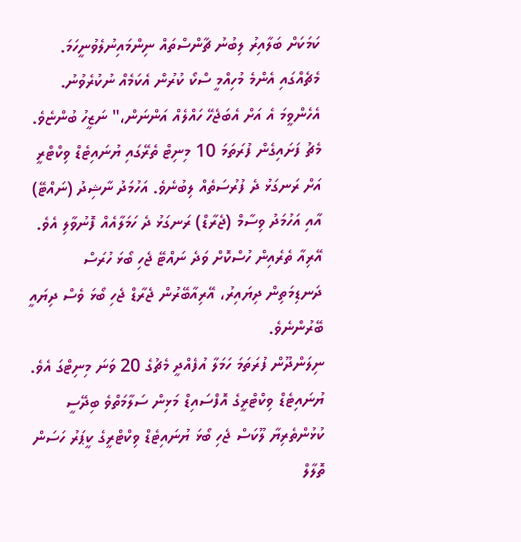ކަމަކަށް ބަލާއިރު ލިބުނު ޗާންސްތައް ނިންމައިނުލެވުނީހަމަ. މެޗެއްގައި އެންމެ މުހިއްމީ ސްކޯ ކުރުން އެކަމެއް ނުކުރެވުނު. އެހެންވީމަ އެ އަށް އެބަޖެހޭ ހައްލެއް އަންނަން،" ނަޒީހު ބުންޏެވެ.
މެޗު ފަށައިގެން ފުރަތަމަ 10 މިނިޓް ތެރޭގައި ޔުނައިޓެޑް ވިކްޓްރީ އަށް ރަނގަޅު ދެ ފުރުސަތެއް ލިބުނެވެ. އަހުމަދު ނާޝިދު (ނައްޓޭ) އާއި އަހުމަދު ވިސާމް (ޖެރާޑް) ރަނގަޅު ދެ ހަމަލާއެއް ފޮނުވާލި އެވެ. އޭރިއާ ތެރެއިން ހުސްކޮށް ވަދެ ނައްޓޭ ޖެހި ބޯޅަ ހުރަސް ދަނޑިމަތިން ދިޔައިރު، އޭރިއާބޭރުން ޖެރާޑް ޖެހި ބޯޅަ ވެސް ދިޔައީ ބޭރުންނެވެ.
ނިލަންދޫން ފުރަތަމަ ހަމަލާ އުފެއްދީ މެޗުގެ 20 ވަނަ މިނިޓްގަ އެވެ. ޔުނައިޓެޑް ވިކްޓްރީގެ އޮފްސައިޑް މަޅިން ސަލާމަތްވެ ބިދޭސީ ކުޅުންތެރިޔާ ލޫކަސް ޖެހި ބޯޅަ ޔުނައިޓެޑް ވިކްޓްރީގެ ކީޕަރު ހަސަން ތޮލާލް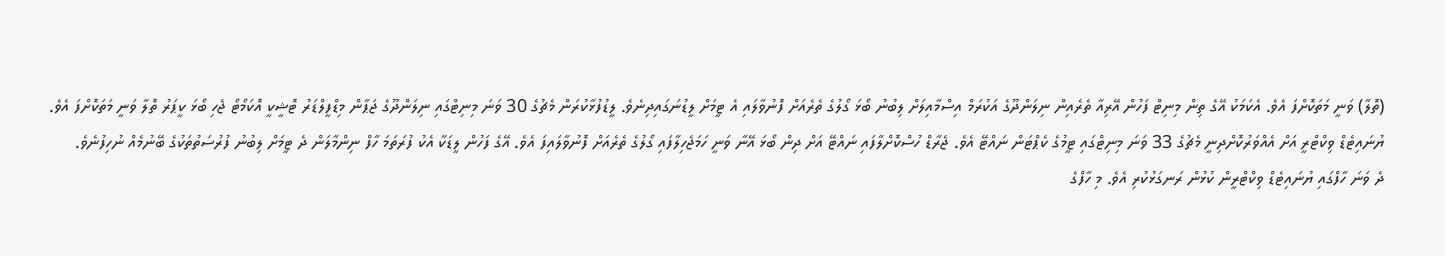(ތޮލާ) ވަނީ މަތަކޮށްފަ އެވެ. އެކަމަކު އޭގެ ތިން މިނިޓް ފަހުން އޭރިއާ ތެރެއިން ނިލަންދޫގެ އަކުރަމް އިސްމާއިލަށް ލިބުނު ބޯޅަ ގޯލުގެ ތެރެއަށް ފޮނުވާލައި އެ ޓީމަށް ލީޑުނަގައިދިނެވެ. ލީޑުފުޅާކުރަން މެޗުގެ 30 ވަނަ މިނިޓްގައި ނިލަންދޫގެ ޖަޕާން މިޑްފީލްޑަރު ޓޮޝީކީ އޮކަމޯޓޯ ޖެހި ބޯޅަ ކީޕަރު ތޮލާ ވަނީ މަތަކޮށްފަ އެވެ.
ޔުނައިޓެޑް ވިކްޓްރީ އަށް އެއްވަރުކޮށްދިނީ މެޗުގެ 33 ވަނަ މިނިޓްގައި ޓީމުގެ ކެޕްޓަން ނައްޓޭ އެވެ. ޖެރާޑް ހުސްކޮށްލާފައި ނައްޓޭ އަށް ދިން ބޯޅަ އޭނާ ވަނީ ހަމަޖެހިލާފައި ގޯލުގެ ތެރެއަށް ފޮނުވާލައިފަ އެވެ. އޭގެ ފަހުން ލީޑަކާ އެކު ފުރަތަމަ ހާފް ނިންމާލަން ދެ ޓީމަށް ލިބުނު ފުރުސަތުތަކުގެ ބޭނުމެއް ނުހިފުނެވެ.
ދެ ވަނަ ހާފްގައި ޔުނައިޓެޑް ވިކްޓްރީން ކުޅުން ރަނގަޅުކުރި އެވެ. މި ހާފްގެ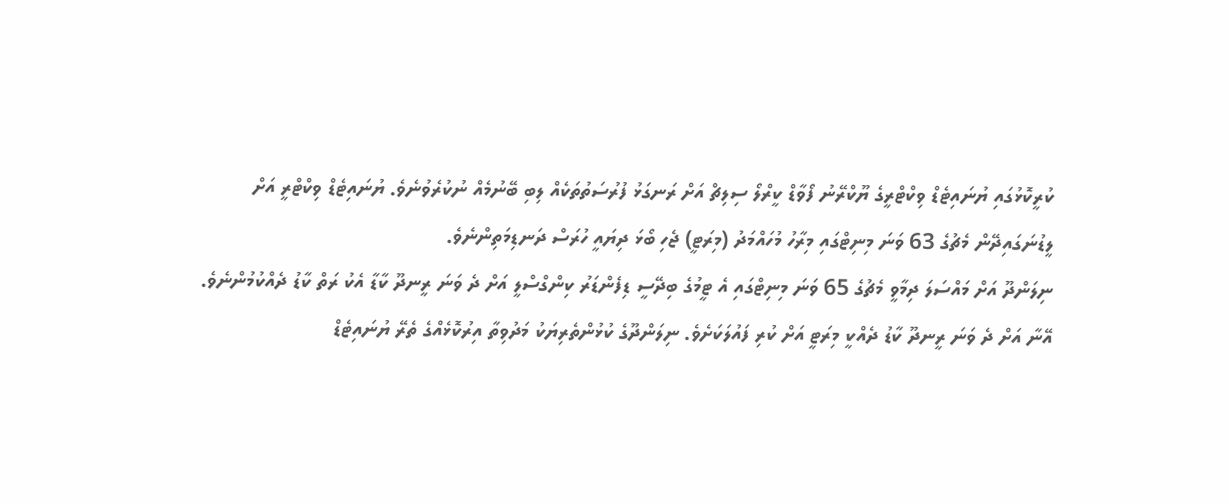ކުރީކޮޅުގައި ޔުނައިޓެޑް ވިކްޓްރީގެ ޔޫކްރޭނު ފޯވާޑް ކީރްލޯ ސިލިޗް އަށް ރަނގަޅު ފުރުސަތުތަކެއް ލިބި ބޭނުމެއް ނުކުރެވުނެވެ. ޔުނައިޓެޑް ވިކްޓްރީ އަށް ލީޑުނަގައިދޭން މެޗުގެ 63 ވަނަ މިނިޓްގައި މިރާހު މުހައްމަދު (މިރަޓީ) ޖެހި ބޯޅަ ދިޔައީ ހުރަސް ދަނޑިމަތިންނެވެ.
ނިލަންދޫ އަށް މައްސަލަ ދިމާވީ މެޗުގެ 65 ވަނަ މިނިޓްގައި އެ ޓީމުގެ ބިދޭސީ ޑިފެންޑަރު ކިންގްސްލީ އަށް ދެ ވަނަ ރީނދޫ ކާޑާ އެކު ރަތް ކާޑު ދެއްކުމުންނެވެ. އޭނާ އަށް ދެ ވަނަ ރީނދޫ ކާޑު ދެއްކީ މިރަޓީ އަށް ކުރި ފައުލަކަށެވެ. ނިލަންދޫގެ ކުޅުންތެރިޔަކު މަދުވިތާ އިރުކޮޅެއްގެ ތެރޭ ޔުނައިޓެޑް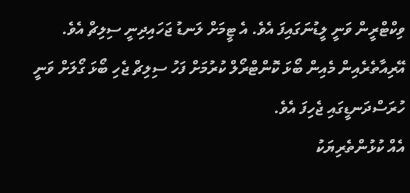ވިކްޓްރީން ވަނީ ލީޑުނަގައިފަ އެވެ. އެ ޓީމަށް ލަނޑު ޖަހައިދިނީ ސިލިޗް އެވެ. އޭރިއާތެރެއިން މެއިން ބޯޅަ ކޮންޓްރޯލް ކުރުމަށް ފަހު ސިލިޗް ޖެހި ބޯޅަ ގޯލަށް ވަނީ ހުރަސްދަނޑީގައި ޖެހިފަ އެވެ.
އެއް ކުޅުންތެރިޔަކު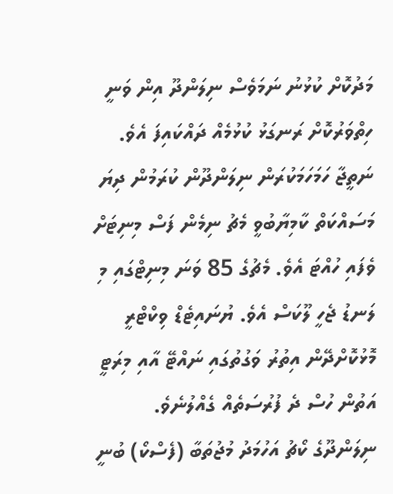މަދުކޮށް ކުޅުނު ނަމަވެސް ނިލަންދޫ އިން ވަނީ ހިތްވަރުކޮށް ރަނގަޅު ކުޅުމެއް ދައްކައިފަ އެވެ. ނަތީޖާ ހަމަހަމަކުރަން ނިލަންދޫން ކުރަމުން ދިޔަ މަސައްކަތް ކާމިޔާބުވީ މެޗު ނިމެން ފަސް މިނިޓަށް ވެފައި ހުއްޓަ އެވެ. މެޗުގެ 85 ވަނަ މިނިޓްގައި މި ލަނޑު ޖެހީ ލޫކަސް އެވެ. ޔުނައިޓެޑް ވިކްޓްރީ މޮޅުކޮށްދޭން އިތުރު ވަގުތުގައި ނައްޓޭ އާއި މިރަޓީ އަތުން ހުސް ދެ ފުރުސަތެއް ގެއްލުނެވެ.
ނިލަންދޫގެ ކޯޗު އަހުމަދު މުޖުތަބާ (ފެސްކޯ) ބުނީ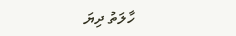ހާލަތު ދިޔަ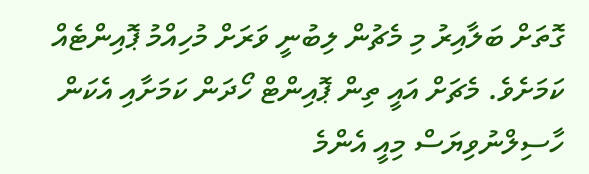ގޮތަށް ބަލާއިރު މި މެޗުން ލިބުނީ ވަރަށް މުހިއްމު ޕޮއިންޓެއް ކަމަށެވެ. މެޗަށް އައީ ތިން ޕޮއިންޓް ހޯދަން ކަމަށާއި އެކަން ހާސިލްނުވިޔަސް މިއީ އެންމެ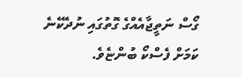ގޯސް ނަތީޖާއެއްގެ ގޮތުގައި ނުދެކޭނެ ކަމަށް ފެސްކޯ ބުންޏެވެ.